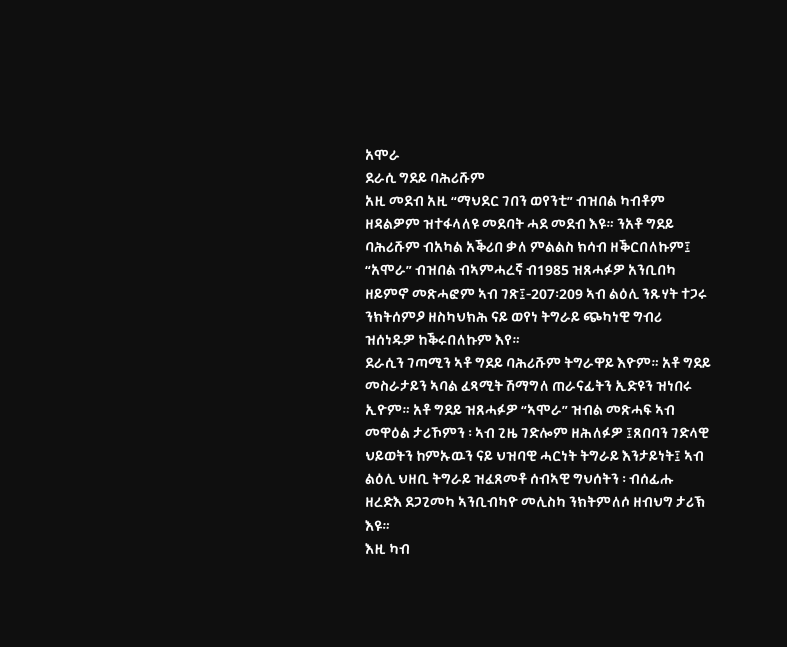አሞራ
ደራሲ ግደይ ባሕሪሹም
አዚ መደብ አዚ “ማህደር ገበን ወየንቲ” ብዝበል ካብቶም ዘዳልዎም ዝተፋላለዩ መደባት ሓደ መደብ እዩ። ንአቶ ግደይ ባሕሪሹም ብአካል አቕሪበ ቃለ ምልልስ ክሳብ ዘቕርበለኩም፤ “አሞራ” ብዝበል ብኣምሓረኛ ብ1985 ዝጸሓፉዎ አንቢበካ ዘይምኖ መጽሓፎም ኣብ ገጽ፤-207፡209 ኣብ ልዕሊ ንጹሃት ተጋሩ ንክትሰምዖ ዘስካህክሕ ናይ ወየነ ትግራይ ጭካነዊ ግብሪ ዝሰነዱዎ ከቕሩበለኩም እየ።
ደራሲን ገጣሚን ኣቶ ግደይ ባሕሪሹም ትግራዋይ እዮም። አቶ ግደይ መስራታይን ኣባል ፈጻሚት ሽማግለ ጠራናፊትን ኢድዩን ዝነበሩ ኢዮም። አቶ ግደይ ዝጸሓፉዎ “ኣሞራ” ዝብል መጽሓፍ ኣብ መዋዕል ታሪኾምን ፡ ኣብ ጊዜ ገድሎም ዘሕለፉዎ ፤ጸበባን ገድላዊ ህይወትን ከምኡዉን ናይ ህዝባዊ ሓርነት ትግራይ እንታይነት፤ ኣብ ልዕሊ ህዘቢ ትግራይ ዝፈጸመቶ ሰብኣዊ ግህሰትን ፡ ብሰፊሑ ዘረድእ ደጋጊመካ ኣንቢብካዮ መሊስካ ንክትምለሶ ዘብህግ ታሪኽ እዩ።
እዚ ካብ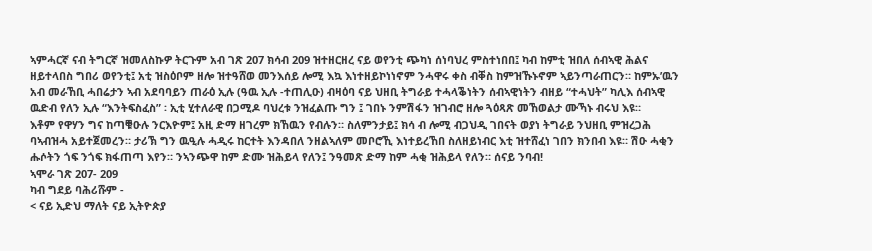ኣምሓርኛ ናብ ትግርኛ ዝመለስኩዎ ትርጉም አብ ገጽ 207 ክሳብ 209 ዝተዘርዘረ ናይ ወየንቲ ጭካነ ሰነባህረ ምስተነበበ፤ ካብ ከምቲ ዝበለ ሰብኣዊ ሕልና ዘይተላበስ ግበሪ ወየንቲ፤ አቲ ዝስዕቦም ዘሎ ዝተዓሸወ መንእሰይ ሎሚ እኳ እነተዘይኮነነኖም ንሓዋሩ ቀስ ብቐስ ከምዝኹኑኖም ኣይንጣራጠርን። ከምኡ’ዉን አብ መራኸቢ ሓበሬታን ኣብ አደባባይን ጠራዕ ኢሉ (ዓዉ ኢሉ -ተጠሊዑ) ብዛዕባ ናይ ህዘቢ ትግራይ ተሓላቕነትን ሰብኣዊነትን ብዘይ “ተሓህት” ካሊእ ሰብኣዊ ዉድብ የለን ኢሉ “እንትፍስፈስ” ፡ ኢቲ ሂተለራዊ በጋሚዶ ባህረቱ ንዝፈልጡ ግን ፤ ገበኑ ንምሽፋን ዝገብሮ ዘሎ ጓዕጻጽ መኸወልታ ሙኻኑ ብሩህ እዩ።
እቶም የዋሃን ግና ከጣቑዑሉ ንርእዮም፤ አዚ ድማ ዘገረም ክኸዉን የብሉን። ስለምንታይ፤ ክሳ ብ ሎሚ ብጋህዲ ገበናት ወያነ ትግራይ ንህዘቢ ምዝረጋሕ ባኣብዝሓ አይተጀመረን። ታሪኽ ግን ዉዒሉ ሓዲሩ ከርተት እንዳበለ ንዘልኣለም መቦሮኺ እነተይረኸበ ስለዘይነብር እቲ ዝተሸፈነ ገበን ክንበብ እዩ። ሽዑ ሓቂን ሑሶትን ጎፍ ንጎፍ ክፋጠጣ እየን። ንኣንጭዋ ከም ድሙ ዝሕይላ የለን፤ ንዓመጽ ድማ ከም ሓቂ ዝሕይላ የለን። ሰናይ ንባብ!
ኣሞራ ገጽ 207- 209
ካብ ግደይ ባሕሪሹም -
< ናይ ኢድህ ማለት ናይ ኢትዮጵያ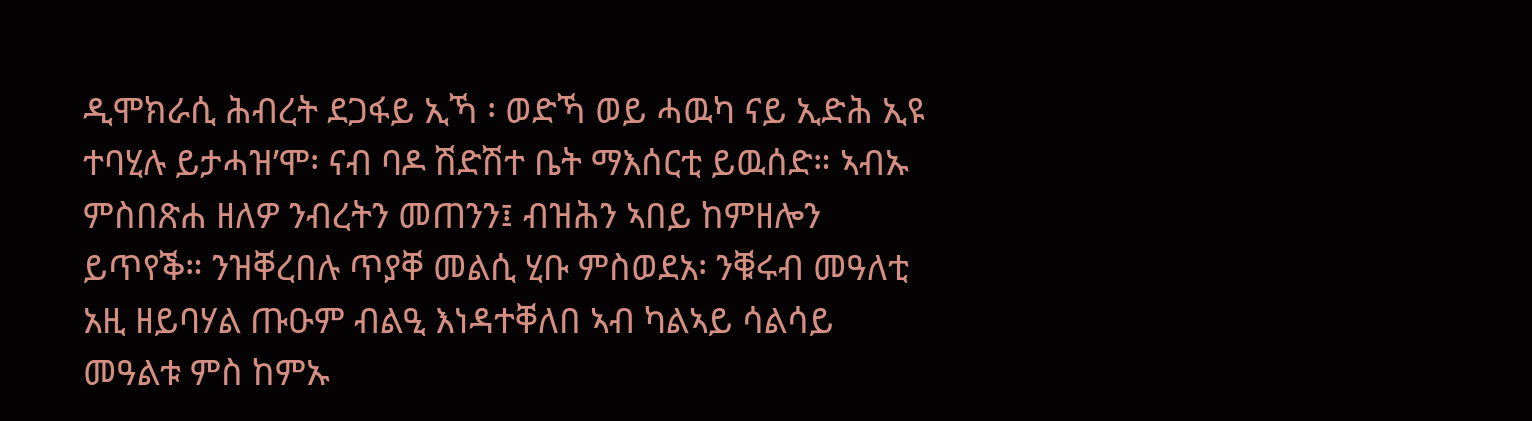ዲሞክራሲ ሕብረት ደጋፋይ ኢኻ ፡ ወድኻ ወይ ሓዉካ ናይ ኢድሕ ኢዩ ተባሂሉ ይታሓዝ’ሞ፡ ናብ ባዶ ሽድሽተ ቤት ማእሰርቲ ይዉሰድ። ኣብኡ ምስበጽሐ ዘለዎ ንብረትን መጠንን፤ ብዝሕን ኣበይ ከምዘሎን ይጥየቕ። ንዝቐረበሉ ጥያቐ መልሲ ሂቡ ምስወደአ፡ ንቑሩብ መዓለቲ አዚ ዘይባሃል ጡዑም ብልዒ እነዳተቐለበ ኣብ ካልኣይ ሳልሳይ መዓልቱ ምስ ከምኡ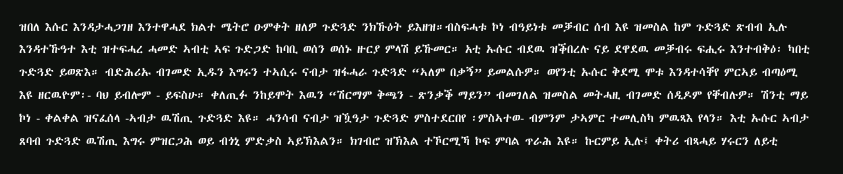ዝበለ እሱር እንዳታሓጋገዘ እንተዋሓደ ክልተ ሜትሮ ዑምቀት ዘለዎ ጉድጓድ ንክኹዕት ይእዘዝ።ብስፍሓቱ ኮነ ብዓይነቱ መቓብር ሰብ እዩ ዝመስል ከም ጉድጓድ ጽብብ ኢሉ እንዳተኹዓተ እቲ ዝተፍሓረ ሓመድ ኣብቲ ኣፍ ጉድጋድ ከባቢ ወሰን ወሰኑ ዙርያ ምላሽ ይኹመር። አቲ ኡሱር ብደዉ ዝቕበረሉ ናይ ደዋደዉ መቓብሩ ፍሒሩ እንተብቅዕ፡ ካበቲ ጉድጓድ ይወጽእ። ብድሕሪኡ ብገመድ ኢዱን እግሩን ተኣሲሩ ናብታ ዝፋሓራ ጉድጓድ “ኣለም በቃኝ” ይመልሱዎ። ወየንቲ ኡሱር ቅደሚ ሞቱ እንዳተሳቐየ ምርኣይ ብጣዕሚ እዩ ዘርዉዮም፡- ባህ ይብሎም - ይፍስሁ። ቀለጢፉ ንከይሞት እዉን “ሽርማም ቅጫን - ጽንቃቕ ማይን” ብመገለል ዝመስል መትሓዚ ብገመድ ሰዲዶም የቐብሉዎ። ሽንቲ ማይ ኮነ - ቀልቀል ዝናፈሰላ -ኣብታ ዉሽጢ ጉድጓድ እዩ። ሓንሳብ ናብታ ዝዃዓታ ጉድጓድ ምስተደርበየ ፡ምስኣተወ- ብምንም ታኣምር ተመሊስካ ምዉጻእ የላን። እቲ ኡሱር ኣብታ ጸባብ ጉድጓድ ዉሽጢ እግሩ ምዝርጋሕ ወይ ብጎኒ ምድቃስ ኣይኽእልን። ክገብሮ ዝኽእል ተኾርሚኻ ኮፍ ምባል ጥራሕ እዩ። ኩርምይ ኢሉ፤ ቀትሪ ብጻሓይ ሃሩርን ለይቲ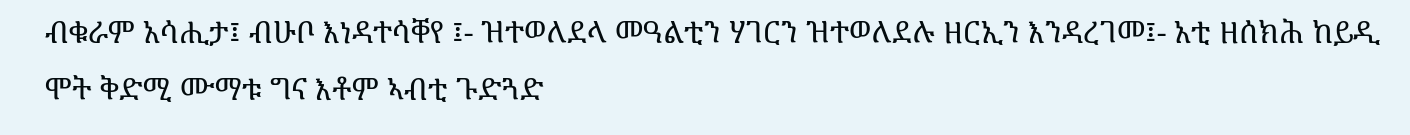ብቁራም አሳሒታ፤ ብሁቦ እነዳተሳቐየ ፤- ዝተወለደላ መዓልቲን ሃገርን ዝተወለደሉ ዘርኢን እንዳረገመ፤- አቲ ዘሰክሕ ከይዲ ሞት ቅድሚ ሙማቱ ግና እቶም ኣብቲ ጉድጓድ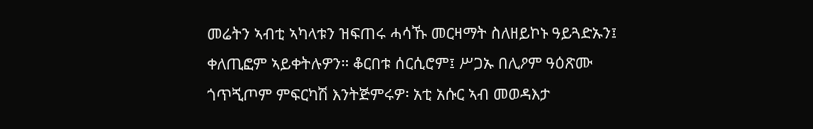መሬትን ኣብቲ ኣካላቱን ዝፍጠሩ ሓሳኹ መርዛማት ስለዘይኮኑ ዓይጓድኡን፤ ቀለጢፎም ኣይቀትሉዎን። ቆርበቱ ሰርሲሮም፤ ሥጋኡ በሊዖም ዓዕጽሙ ጎጥጚጦም ምፍርካሽ እንትጅምሩዎ፡ አቲ አሱር ኣብ መወዳእታ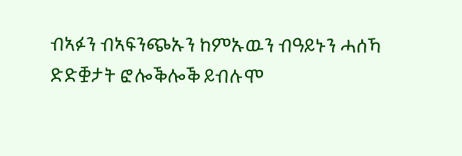ብኣፉን ብኣፍንጭኡን ከምኡዉን ብዓይኑን ሓሰኻ ድድቛታት ፎሎቕሎቕ ይብሉሞ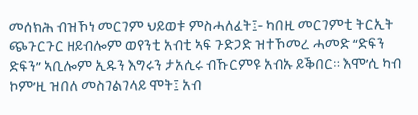መሰክሕ ብዝኾነ መርገም ህይወቱ ምስሓለፈት፤- ካበዚ መርገምቲ ትርኢት ጭጉርጉር ዘይብሎም ወየንቲ አብቲ ኣፍ ጉድጋድ ዝተኾመረ ሓመድ “ድፍን ድፍን” ኣቢሎም ኢዱን እግሩን ታአሲሩ ብኹርምዩ አብኡ ይቕበር። እሞ’ሲ ካብ ኮም’ዚ ዝበለ መስገልገላይ ሞት፤ አብ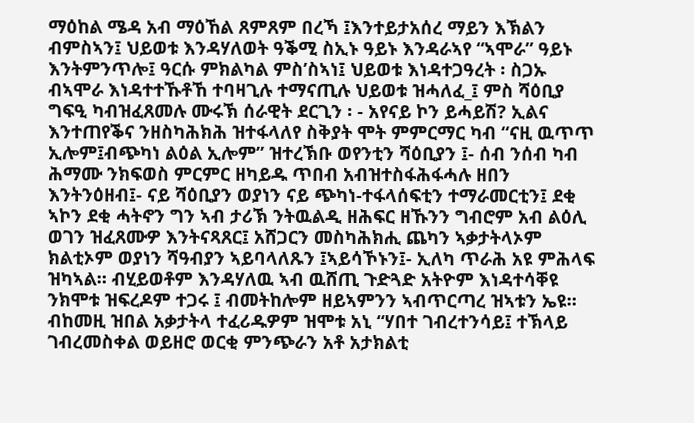ማዕከል ሜዳ አብ ማዕኸል ጸምጸም በረኻ ፤እንተይታአሰረ ማይን እኽልን ብምስኣን፤ ህይወቱ እንዳሃለወት ዓቕሚ ስኢኑ ዓይኑ እንዳራኣየ “ኣሞራ” ዓይኑ እንትምንጥሎ፤ ዓርሱ ምክልካል ምስ’ስኣነ፤ ህይወቱ እነዳተጋዓረት ፡ ስጋኡ ብኣሞራ እነዳተተኹቶኸ ተባዛጊሉ ተማናጢሉ ህይወቱ ዝሓለፈ_፤ ምስ ሻዕቢያ ግፍዒ ካብዝፈጸመሉ ሙሩኽ ሰራዊት ደርጊን ፡ - አየናይ ኮን ይሓይሽ? ኢልና እንተጠየቕና ንዘስካሕክሕ ዝተፋላለየ ስቅያት ሞት ምምርማር ካብ “ናዚ ዉጥጥ ኢሎም፤ብጭካነ ልዕል ኢሎም” ዝተረኽቡ ወየንቲን ሻዕቢያን ፤- ሰብ ንሰብ ካብ ሕማሙ ንክፍወስ ምርምር ዘካይዱ ጥበብ አብዝተስፋሕፋሓሉ ዘበን እንትንዕዘብ፤- ናይ ሻዕቢያን ወያነን ናይ ጭካነ-ተፋላሰፍቲን ተማራመርቲን፤ ደቂ ኣኮን ደቂ ሓትኖን ግን ኣብ ታሪኽ ንትዉልዲ ዘሕፍር ዘኹንን ግብሮም አብ ልዕሊ ወገን ዝፈጸሙዎ እንትናጻጸር፤ አሸጋርን መስካሕክሒ ጨካን ኣቃታትላኦም ክልቲኦም ወያነን ሻዓብያን ኣይባላለጹን ፤ኣይሳኾኑን፤- ኢለካ ጥራሕ አዩ ምሕላፍ ዝካኣል። ብሂይወቶም እንዳሃለዉ ኣብ ዉሸጢ ጉድጓድ አትዮም እነዳተሳቐዩ ንክሞቱ ዝፍረዶም ተጋሩ ፤ ብመትከሎም ዘይኣምንን ኣብጥርጣረ ዝኣቱን ኤዩ። ብከመዚ ዝበል አቃታትላ ተፈሪዱዎም ዝሞቱ አኒ “ሃበተ ገብረተንሳይ፤ ተኽላይ ገብረመስቀል ወይዘሮ ወርቂ ምንጭራን አቶ አታክልቲ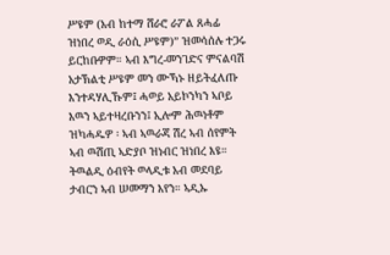ሥዩም (አብ ከተማ ሸራሮ ራፖል ጸሓፊ ዝነበረ ወዲ ራዕሲ ሥዩም)” ዝመሳሰሉ ተጋሩ ይርከቡዎም። ኣብ እግረ-መንገድና ምናልባሽ አታኽልቲ ሥዩም መን ሙኻኑ ዘይትፈለጡ እንተዳሃሊኹም፤ ሓወይ አይኮንካን ኣቦይ እዉን ኣይተዛረቡንን፤ ኢሎም ሕዉነቶም ዝካሓዱዎ ፡ ኣብ ኣዉራጃ ሽረ ኣብ ሰየምት ኣብ ዉሽጢ ኣድያቦ ዝነብር ዝነበረ እዩ። ትዉልዲ ዕብየት ወላዲቱ አብ መደባይ ታብርን ኣብ ሠመማን እየን። ኣዲኡ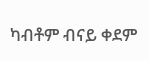ካብቶም ብናይ ቀደም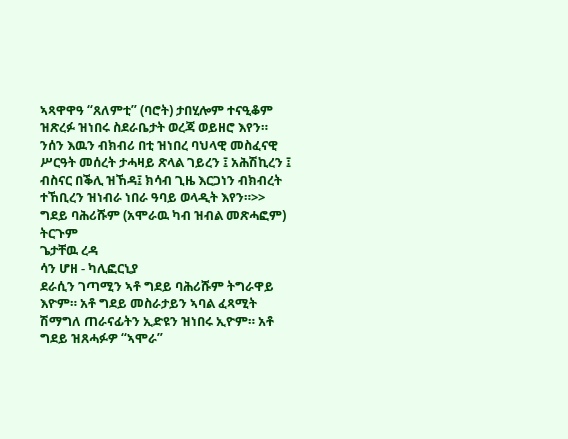ኣጻዋዋዓ “ጸለምቲ” (ባሮት) ታበሂሎም ተናዒቆም ዝጽረፉ ዝነበሩ ስደራቤታት ወረጃ ወይዘሮ እየን። ንሰን እዉን ብክብሪ በቲ ዝነበረ ባህላዊ መስፈናዊ ሥርዓት መሰረት ታሓዛይ ጽላል ገይረን ፤ አሕሽኪረን ፤ ብስናር በቕሊ ዝኸዳ፤ ክሳብ ጊዜ እርጋነን ብክብረት ተኸቢረን ዝነብራ ነበራ ዓባይ ወላዲት እየን።>>
ግደይ ባሕሪሹም (አሞራዉ ካብ ዝብል መጽሓፎም)
ትርጉም
ጌታቸዉ ረዳ
ሳን ሆዘ - ካሊፎርኒያ
ደራሲን ገጣሚን ኣቶ ግደይ ባሕሪሹም ትግራዋይ እዮም። አቶ ግደይ መስራታይን ኣባል ፈጻሚት ሽማግለ ጠራናፊትን ኢድዩን ዝነበሩ ኢዮም። አቶ ግደይ ዝጸሓፉዎ “ኣሞራ”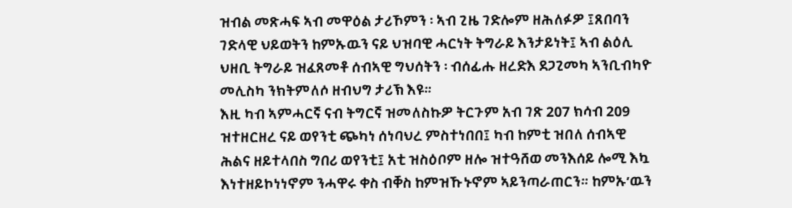ዝብል መጽሓፍ ኣብ መዋዕል ታሪኾምን ፡ ኣብ ጊዜ ገድሎም ዘሕለፉዎ ፤ጸበባን ገድላዊ ህይወትን ከምኡዉን ናይ ህዝባዊ ሓርነት ትግራይ እንታይነት፤ ኣብ ልዕሊ ህዘቢ ትግራይ ዝፈጸመቶ ሰብኣዊ ግህሰትን ፡ ብሰፊሑ ዘረድእ ደጋጊመካ ኣንቢብካዮ መሊስካ ንክትምለሶ ዘብህግ ታሪኽ እዩ።
እዚ ካብ ኣምሓርኛ ናብ ትግርኛ ዝመለስኩዎ ትርጉም አብ ገጽ 207 ክሳብ 209 ዝተዘርዘረ ናይ ወየንቲ ጭካነ ሰነባህረ ምስተነበበ፤ ካብ ከምቲ ዝበለ ሰብኣዊ ሕልና ዘይተላበስ ግበሪ ወየንቲ፤ አቲ ዝስዕቦም ዘሎ ዝተዓሸወ መንእሰይ ሎሚ እኳ እነተዘይኮነነኖም ንሓዋሩ ቀስ ብቐስ ከምዝኹኑኖም ኣይንጣራጠርን። ከምኡ’ዉን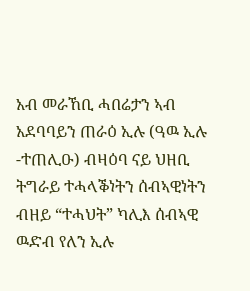አብ መራኸቢ ሓበሬታን ኣብ አደባባይን ጠራዕ ኢሉ (ዓዉ ኢሉ -ተጠሊዑ) ብዛዕባ ናይ ህዘቢ ትግራይ ተሓላቕነትን ሰብኣዊነትን ብዘይ “ተሓህት” ካሊእ ሰብኣዊ ዉድብ የለን ኢሉ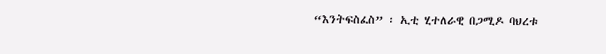“እንትፍስፈስ” ፡ ኢቲ ሂተለራዊ በጋሚዶ ባህረቱ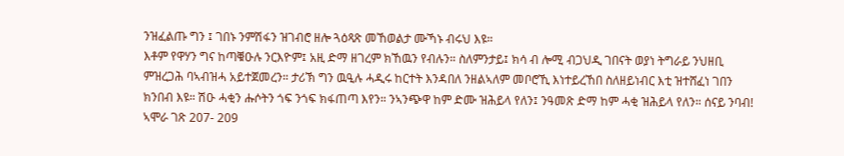ንዝፈልጡ ግን ፤ ገበኑ ንምሽፋን ዝገብሮ ዘሎ ጓዕጻጽ መኸወልታ ሙኻኑ ብሩህ እዩ።
እቶም የዋሃን ግና ከጣቑዑሉ ንርእዮም፤ አዚ ድማ ዘገረም ክኸዉን የብሉን። ስለምንታይ፤ ክሳ ብ ሎሚ ብጋህዲ ገበናት ወያነ ትግራይ ንህዘቢ ምዝረጋሕ ባኣብዝሓ አይተጀመረን። ታሪኽ ግን ዉዒሉ ሓዲሩ ከርተት እንዳበለ ንዘልኣለም መቦሮኺ እነተይረኸበ ስለዘይነብር እቲ ዝተሸፈነ ገበን ክንበብ እዩ። ሽዑ ሓቂን ሑሶትን ጎፍ ንጎፍ ክፋጠጣ እየን። ንኣንጭዋ ከም ድሙ ዝሕይላ የለን፤ ንዓመጽ ድማ ከም ሓቂ ዝሕይላ የለን። ሰናይ ንባብ!
ኣሞራ ገጽ 207- 209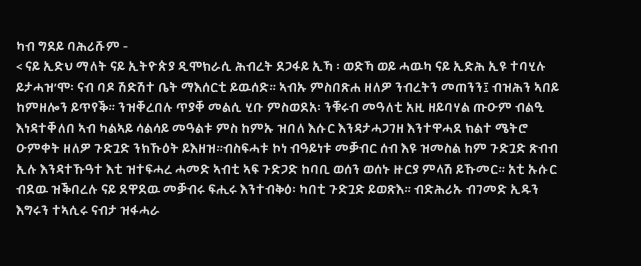ካብ ግደይ ባሕሪሹም -
< ናይ ኢድህ ማለት ናይ ኢትዮጵያ ዲሞክራሲ ሕብረት ደጋፋይ ኢኻ ፡ ወድኻ ወይ ሓዉካ ናይ ኢድሕ ኢዩ ተባሂሉ ይታሓዝ’ሞ፡ ናብ ባዶ ሽድሽተ ቤት ማእሰርቲ ይዉሰድ። ኣብኡ ምስበጽሐ ዘለዎ ንብረትን መጠንን፤ ብዝሕን ኣበይ ከምዘሎን ይጥየቕ። ንዝቐረበሉ ጥያቐ መልሲ ሂቡ ምስወደአ፡ ንቑሩብ መዓለቲ አዚ ዘይባሃል ጡዑም ብልዒ እነዳተቐለበ ኣብ ካልኣይ ሳልሳይ መዓልቱ ምስ ከምኡ ዝበለ እሱር እንዳታሓጋገዘ እንተዋሓደ ክልተ ሜትሮ ዑምቀት ዘለዎ ጉድጓድ ንክኹዕት ይእዘዝ።ብስፍሓቱ ኮነ ብዓይነቱ መቓብር ሰብ እዩ ዝመስል ከም ጉድጓድ ጽብብ ኢሉ እንዳተኹዓተ እቲ ዝተፍሓረ ሓመድ ኣብቲ ኣፍ ጉድጋድ ከባቢ ወሰን ወሰኑ ዙርያ ምላሽ ይኹመር። አቲ ኡሱር ብደዉ ዝቕበረሉ ናይ ደዋደዉ መቓብሩ ፍሒሩ እንተብቅዕ፡ ካበቲ ጉድጓድ ይወጽእ። ብድሕሪኡ ብገመድ ኢዱን እግሩን ተኣሲሩ ናብታ ዝፋሓራ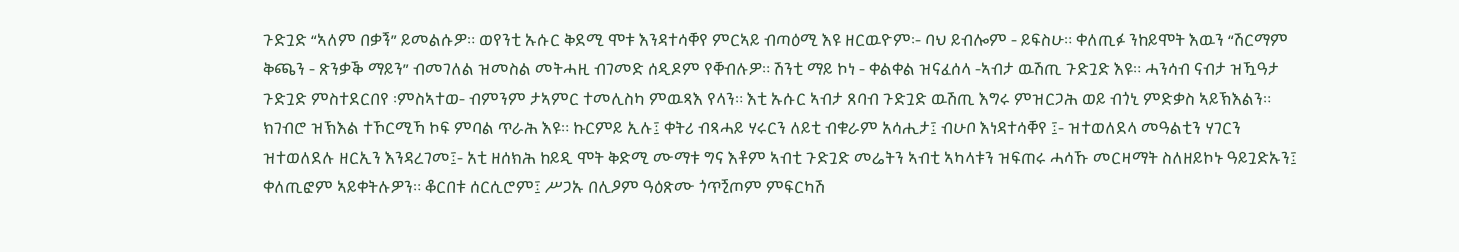ጉድጓድ “ኣለም በቃኝ” ይመልሱዎ። ወየንቲ ኡሱር ቅደሚ ሞቱ እንዳተሳቐየ ምርኣይ ብጣዕሚ እዩ ዘርዉዮም፡- ባህ ይብሎም - ይፍስሁ። ቀለጢፉ ንከይሞት እዉን “ሽርማም ቅጫን - ጽንቃቕ ማይን” ብመገለል ዝመስል መትሓዚ ብገመድ ሰዲዶም የቐብሉዎ። ሽንቲ ማይ ኮነ - ቀልቀል ዝናፈሰላ -ኣብታ ዉሽጢ ጉድጓድ እዩ። ሓንሳብ ናብታ ዝዃዓታ ጉድጓድ ምስተደርበየ ፡ምስኣተወ- ብምንም ታኣምር ተመሊስካ ምዉጻእ የላን። እቲ ኡሱር ኣብታ ጸባብ ጉድጓድ ዉሽጢ እግሩ ምዝርጋሕ ወይ ብጎኒ ምድቃስ ኣይኽእልን። ክገብሮ ዝኽእል ተኾርሚኻ ኮፍ ምባል ጥራሕ እዩ። ኩርምይ ኢሉ፤ ቀትሪ ብጻሓይ ሃሩርን ለይቲ ብቁራም አሳሒታ፤ ብሁቦ እነዳተሳቐየ ፤- ዝተወለደላ መዓልቲን ሃገርን ዝተወለደሉ ዘርኢን እንዳረገመ፤- አቲ ዘሰክሕ ከይዲ ሞት ቅድሚ ሙማቱ ግና እቶም ኣብቲ ጉድጓድ መሬትን ኣብቲ ኣካላቱን ዝፍጠሩ ሓሳኹ መርዛማት ስለዘይኮኑ ዓይጓድኡን፤ ቀለጢፎም ኣይቀትሉዎን። ቆርበቱ ሰርሲሮም፤ ሥጋኡ በሊዖም ዓዕጽሙ ጎጥጚጦም ምፍርካሽ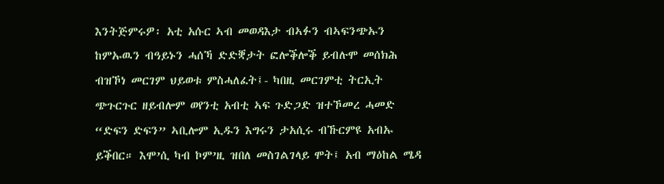እንትጅምሩዎ፡ አቲ አሱር ኣብ መወዳእታ ብኣፉን ብኣፍንጭኡን ከምኡዉን ብዓይኑን ሓሰኻ ድድቛታት ፎሎቕሎቕ ይብሉሞ መሰክሕ ብዝኾነ መርገም ህይወቱ ምስሓለፈት፤- ካበዚ መርገምቲ ትርኢት ጭጉርጉር ዘይብሎም ወየንቲ አብቲ ኣፍ ጉድጋድ ዝተኾመረ ሓመድ “ድፍን ድፍን” ኣቢሎም ኢዱን እግሩን ታአሲሩ ብኹርምዩ አብኡ ይቕበር። እሞ’ሲ ካብ ኮም’ዚ ዝበለ መስገልገላይ ሞት፤ አብ ማዕከል ሜዳ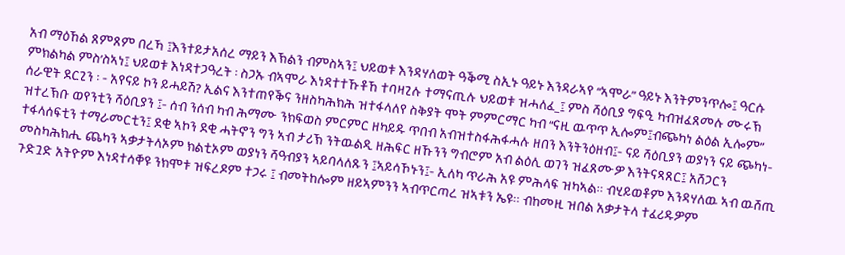አብ ማዕኸል ጸምጸም በረኻ ፤እንተይታአሰረ ማይን እኽልን ብምስኣን፤ ህይወቱ እንዳሃለወት ዓቕሚ ስኢኑ ዓይኑ እንዳራኣየ “ኣሞራ” ዓይኑ እንትምንጥሎ፤ ዓርሱ ምክልካል ምስ’ስኣነ፤ ህይወቱ እነዳተጋዓረት ፡ ስጋኡ ብኣሞራ እነዳተተኹቶኸ ተባዛጊሉ ተማናጢሉ ህይወቱ ዝሓለፈ_፤ ምስ ሻዕቢያ ግፍዒ ካብዝፈጸመሉ ሙሩኽ ሰራዊት ደርጊን ፡ - አየናይ ኮን ይሓይሽ? ኢልና እንተጠየቕና ንዘስካሕክሕ ዝተፋላለየ ስቅያት ሞት ምምርማር ካብ “ናዚ ዉጥጥ ኢሎም፤ብጭካነ ልዕል ኢሎም” ዝተረኽቡ ወየንቲን ሻዕቢያን ፤- ሰብ ንሰብ ካብ ሕማሙ ንክፍወስ ምርምር ዘካይዱ ጥበብ አብዝተስፋሕፋሓሉ ዘበን እንትንዕዘብ፤- ናይ ሻዕቢያን ወያነን ናይ ጭካነ-ተፋላሰፍቲን ተማራመርቲን፤ ደቂ ኣኮን ደቂ ሓትኖን ግን ኣብ ታሪኽ ንትዉልዲ ዘሕፍር ዘኹንን ግብሮም አብ ልዕሊ ወገን ዝፈጸሙዎ እንትናጻጸር፤ አሸጋርን መስካሕክሒ ጨካን ኣቃታትላኦም ክልቲኦም ወያነን ሻዓብያን ኣይባላለጹን ፤ኣይሳኾኑን፤- ኢለካ ጥራሕ አዩ ምሕላፍ ዝካኣል። ብሂይወቶም እንዳሃለዉ ኣብ ዉሸጢ ጉድጓድ አትዮም እነዳተሳቐዩ ንክሞቱ ዝፍረዶም ተጋሩ ፤ ብመትከሎም ዘይኣምንን ኣብጥርጣረ ዝኣቱን ኤዩ። ብከመዚ ዝበል አቃታትላ ተፈሪዱዎም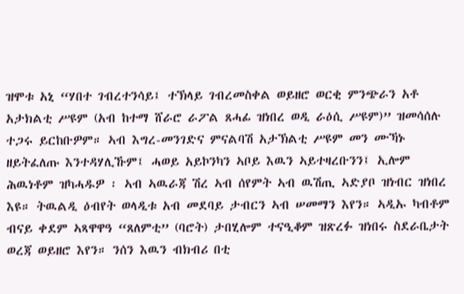ዝሞቱ አኒ “ሃበተ ገብረተንሳይ፤ ተኽላይ ገብረመስቀል ወይዘሮ ወርቂ ምንጭራን አቶ አታክልቲ ሥዩም (አብ ከተማ ሸራሮ ራፖል ጸሓፊ ዝነበረ ወዲ ራዕሲ ሥዩም)” ዝመሳሰሉ ተጋሩ ይርከቡዎም። ኣብ እግረ-መንገድና ምናልባሽ አታኽልቲ ሥዩም መን ሙኻኑ ዘይትፈለጡ እንተዳሃሊኹም፤ ሓወይ አይኮንካን ኣቦይ እዉን ኣይተዛረቡንን፤ ኢሎም ሕዉነቶም ዝካሓዱዎ ፡ ኣብ ኣዉራጃ ሽረ ኣብ ሰየምት ኣብ ዉሽጢ ኣድያቦ ዝነብር ዝነበረ እዩ። ትዉልዲ ዕብየት ወላዲቱ አብ መደባይ ታብርን ኣብ ሠመማን እየን። ኣዲኡ ካብቶም ብናይ ቀደም ኣጻዋዋዓ “ጸለምቲ” (ባሮት) ታበሂሎም ተናዒቆም ዝጽረፉ ዝነበሩ ስደራቤታት ወረጃ ወይዘሮ እየን። ንሰን እዉን ብክብሪ በቲ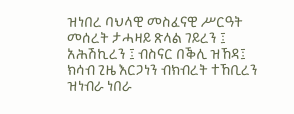ዝነበረ ባህላዊ መስፈናዊ ሥርዓት መሰረት ታሓዛይ ጽላል ገይረን ፤ አሕሽኪረን ፤ ብስናር በቕሊ ዝኸዳ፤ ክሳብ ጊዜ እርጋነን ብክብረት ተኸቢረን ዝነብራ ነበራ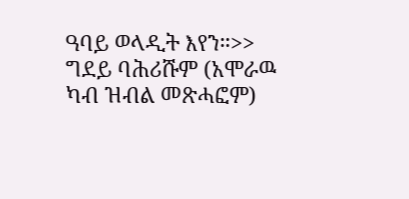ዓባይ ወላዲት እየን።>>
ግደይ ባሕሪሹም (አሞራዉ ካብ ዝብል መጽሓፎም)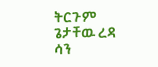ትርጉም
ጌታቸዉ ረዳ
ሳን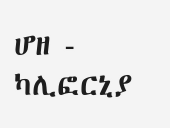ሆዘ - ካሊፎርኒያ